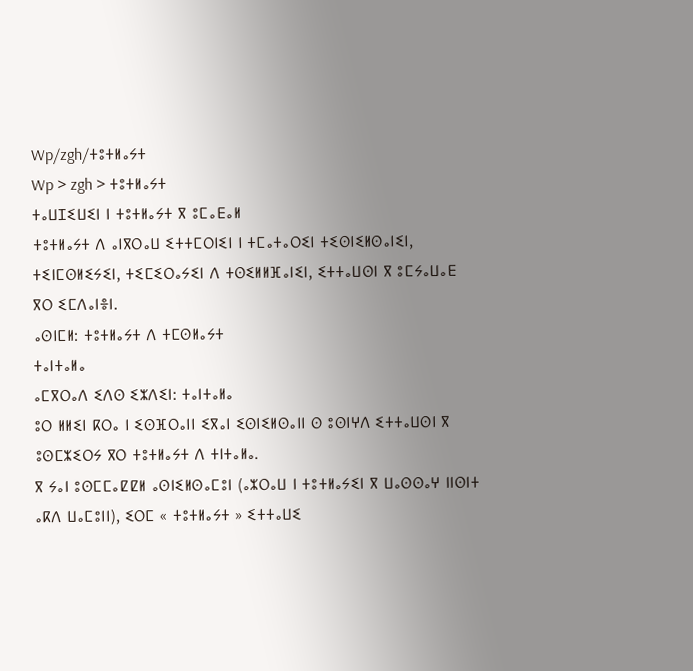Wp/zgh/ⵜⵓⵜⵍⴰⵢⵜ
Wp > zgh > ⵜⵓⵜⵍⴰⵢⵜ
ⵜⴰⵡⵊⵉⵡⵉⵏ ⵏ ⵜⵓⵜⵍⴰⵢⵜ ⴳ ⵓⵎⴰⴹⴰⵍ
ⵜⵓⵜⵍⴰⵢⵜ ⴷ ⴰⵏⴳⵔⴰⵡ ⵉⵜⵜⵎⵔⵏⵉⵏ ⵏ ⵜⵎⴰⵜⴰⵔⵉⵏ ⵜⵉⵙⵏⵉⵍⵙⴰⵏⵉⵏ, ⵜⵉⵏⵎⵙⵍⵉⵢⵉⵏ, ⵜⵉⵎⵉⵔⴰⵢⵉⵏ ⴷ ⵜⵙⵉⵍⵍⴼⴰⵏⵉⵏ, ⵉⵜⵜⴰⵡⵙⵏ ⴳ ⵓⵎⵢⴰⵡⴰⴹ ⴳⵔ ⵉⵎⴷⴰⵏⴻⵏ.
ⴰⵙⵏⵎⵍ: ⵜⵓⵜⵍⴰⵢⵜ ⴷ ⵜⵎⵙⵍⴰⵢⵜ
ⵜⴰⵏⵜⴰⵍⴰ
ⴰⵎⴳⵔⴰⴷ ⵉⴷⵙ ⵉⵣⴷⵉⵏ: ⵜⴰⵏⵜⴰⵍⴰ
ⵓⵔ ⵍⵍⵉⵏ ⴽⵔⴰ ⵏ ⵉⵙⴼⵔⴰⵏⵏ ⵉⴳⴰⵏ ⵉⵙⵏⵉⵍⵙⴰⵏⵏ ⵙ ⵓⵙⵏⵖⴷ ⵉⵜⵜⴰⵡⵙⵏ ⴳ ⵓⵙⵎⵣⵉⵔⵢ ⴳⵔ ⵜⵓⵜⵍⴰⵢⵜ ⴷ ⵜⵏⵜⴰⵍⴰ.
ⴳ ⵢⴰⵏ ⵓⵙⵎⵎⴰⵇⵇⵍ ⴰⵙⵏⵉⵍⵙⴰⵎⵓⵏ (ⴰⵣⵔⴰⵡ ⵏ ⵜⵓⵜⵍⴰⵢⵉⵏ ⴳ ⵡⴰⵙⵙⴰⵖ ⵏⵏⵙⵏⵜ ⴰⴽⴷ ⵡⴰⵎⵓⵏⵏ), ⵉⵔⵎ « ⵜⵓⵜⵍⴰⵢⵜ » ⵉⵜⵜⴰⵡⵉ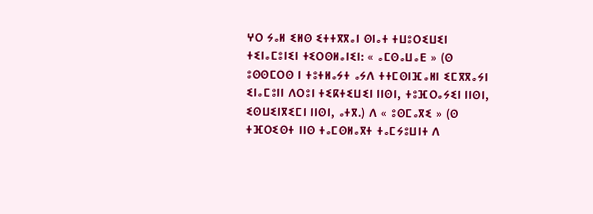ⵖⵔ ⵢⴰⵍ ⵉⵍⵙ ⵉⵜⵜⴳⴳⴰⵏ ⵙⵏⴰⵜ ⵜⵡⵓⵔⵉⵡⵉⵏ ⵜⵉⵏⴰⵎⵓⵏⵉⵏ ⵜⵉⵔⵙⵍⴰⵏⵉⵏ: « ⴰⵎⵙⴰⵡⴰⴹ » (ⵙ ⵓⵙⵙⵎⵔⵙ ⵏ ⵜⵓⵜⵍⴰⵢⵜ ⴰⵢⴷ ⵜⵜⵎⵙⵏⴼⴰⵍⵏ ⵉⵎⴳⴳⴰⵢⵏ ⵉⵏⴰⵎⵓⵏⵏ ⴷⵔⵓⵏ ⵜⵉⴽⵜⵉⵡⵉⵏ ⵏⵏⵙⵏ, ⵜⵓⴼⵔⴰⵢⵉⵏ ⵏⵏⵙⵏ, ⵉⵙⵡⵉⵏⴳⵉⵎⵏ ⵏⵏⵙⵏ, ⴰⵜⴳ.) ⴷ « ⵓⵙⵎⴰⴳⵉ » (ⵙ ⵜⴼⵔⵉⵙⵜ ⵏⵏⵙ ⵜⴰⵎⵙⵍⴰⴳⵜ ⵜⴰⵎⵢⵓⵡⵏⵜ ⴷ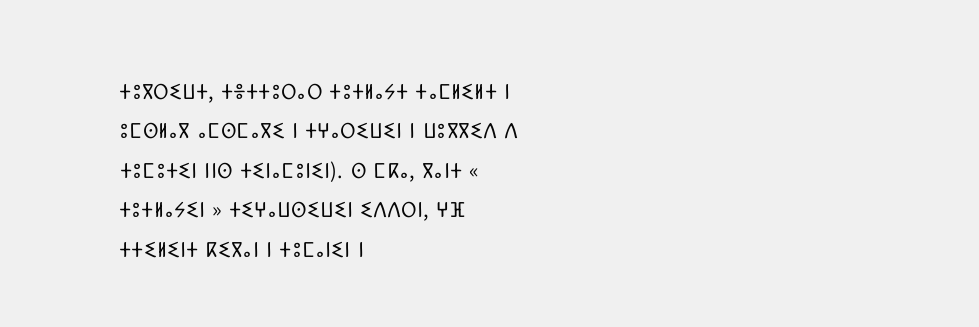ⵜⵓⴳⵔⵉⵡⵜ, ⵜⴻⵜⵜⵓⵔⴰⵔ ⵜⵓⵜⵍⴰⵢⵜ ⵜⴰⵎⵍⵉⵍⵜ ⵏ ⵓⵎⵙⵍⴰⴳ ⴰⵎⵙⵎⴰⴳⵉ ⵏ ⵜⵖⴰⵔⵉⵡⵉⵏ ⵏ ⵡⵓⴳⴳⵉⴷ ⴷ ⵜⵓⵎⵓⵜⵉⵏ ⵏⵏⵙ ⵜⵉⵏⴰⵎⵓⵏⵉⵏ). ⵙ ⵎⴽⴰ, ⴳⴰⵏⵜ « ⵜⵓⵜⵍⴰⵢⵉⵏ » ⵜⵉⵖⴰⵡⵙⵉⵡⵉⵏ ⵉⴷⴷⵔⵏ, ⵖⴼ ⵜⵜⵉⵍⵉⵏⵜ ⴽⵉⴳⴰⵏ ⵏ ⵜⵓⵎⴰⵏⵉⵏ ⵏ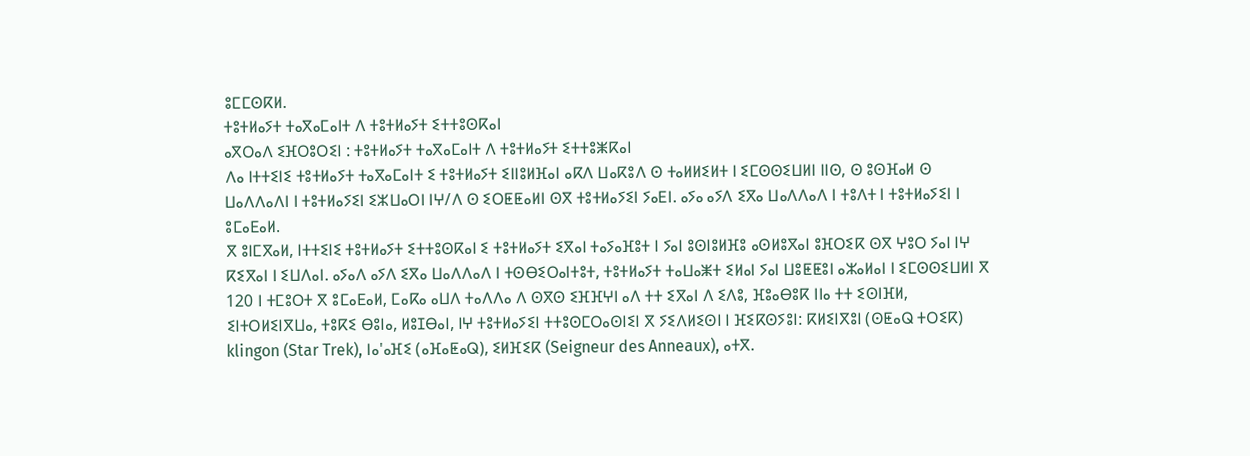ⵓⵎⵎⵙⴽⵍ.
ⵜⵓⵜⵍⴰⵢⵜ ⵜⴰⴳⴰⵎⴰⵏⵜ ⴷ ⵜⵓⵜⵍⴰⵢⵜ ⵉⵜⵜⵓⵙⴽⴰⵏ
ⴰⴳⵔⴰⴷ ⵉⴼⵔⵓⵔⵉⵏ : ⵜⵓⵜⵍⴰⵢⵜ ⵜⴰⴳⴰⵎⴰⵏⵜ ⴷ ⵜⵓⵜⵍⴰⵢⵜ ⵉⵜⵜⵓⵥⴽⴰⵏ
ⴷⴰ ⵏⵜⵜⵉⵏⵉ ⵜⵓⵜⵍⴰⵢⵜ ⵜⴰⴳⴰⵎⴰⵏⵜ ⵉ ⵜⵓⵜⵍⴰⵢⵜ ⵉⵏⵏⵓⵍⴼⴰⵏ ⴰⴽⴷ ⵡⴰⴽⵓⴷ ⵙ ⵜⴰⵍⵍⵉⵍⵜ ⵏ ⵉⵎⵙⵙⵉⵡⵍⵏ ⵏⵏⵙ, ⵙ ⵓⵙⴼⴰⵍ ⵙ ⵡⴰⴷⴷⴰⴷⵏ ⵏ ⵜⵓⵜⵍⴰⵢⵉⵏ ⵉⵣⵡⴰⵔⵏ ⵏⵖ/ⴷ ⵙ ⵉⵔⵟⵟⴰⵍⵏ ⵙⴳ ⵜⵓⵜⵍⴰⵢⵉⵏ ⵢⴰⴹⵏ. ⴰⵢⴰ ⴰⵢⴷ ⵉⴳⴰ ⵡⴰⴷⴷⴰⴷ ⵏ ⵜⵓⴷⵜ ⵏ ⵜⵓⵜⵍⴰⵢⵉⵏ ⵏ ⵓⵎⴰⴹⴰⵍ.
ⴳ ⵓⵏⵎⴳⴰⵍ, ⵏⵜⵜⵉⵏⵉ ⵜⵓⵜⵍⴰⵢⵜ ⵉⵜⵜⵓⵙⴽⴰⵏ ⵉ ⵜⵓⵜⵍⴰⵢⵜ ⵉⴳⴰⵏ ⵜⴰⵢⴰⴼⵓⵜ ⵏ ⵢⴰⵏ ⵓⵙⵏⵓⵍⴼⵓ ⴰⵙⵍⵓⴳⴰⵏ ⵓⴼⵔⵉⴽ ⵙⴳ ⵖⵓⵔ ⵢⴰⵏ ⵏⵖ ⴽⵉⴳⴰⵏ ⵏ ⵉⵡⴷⴰⵏ. ⴰⵢⴰⴷ ⴰⵢⴷ ⵉⴳⴰ ⵡⴰⴷⴷⴰⴷ ⵏ ⵜⵙⴱⵉⵔⴰⵏⵜⵓⵜ, ⵜⵓⵜⵍⴰⵢⵜ ⵜⴰⵡⴰⵥⵜ ⵉⵍⴰⵏ ⵢⴰⵏ ⵡⵓⵟⵟⵓⵏ ⴰⵣⴰⵍⴰⵏ ⵏ ⵉⵎⵙⵙⵉⵡⵍⵏ ⴳ 120 ⵏ ⵜⵎⵓⵔⵜ ⴳ ⵓⵎⴰⴹⴰⵍ, ⵎⴰⴽⴰ ⴰⵡⴷ ⵜⴰⴷⴷⴰ ⴷ ⵙⴳⵙ ⵉⴼⴼⵖⵏ ⴰⴷ ⵜⵜ ⵉⴳⴰⵏ ⴷ ⵉⴷⵓ, ⴼⵓⴰⴱⵓⴽ ⵏⵏⴰ ⵜⵜ ⵉⵙⵏⴼⵍ, ⵉⵏⵜⵔⵍⵉⵏⴳⵡⴰ, ⵜⵓⴽⵉ ⴱⵓⵏⴰ, ⵍⵓⵊⴱⴰⵏ, ⵏⵖ ⵜⵓⵜⵍⴰⵢⵉⵏ ⵜⵜⵓⵙⵎⵔⴰⵙⵏⵉⵏ ⴳ ⵢⵉⴷⵍⵉⵙⵏ ⵏ ⴼⵉⴽⵙⵢⵓⵏ: ⴽⵍⵉⵏⴳⵓⵏ (ⵙⵟⴰⵕ ⵜⵔⵉⴽ) klingon (Star Trek), ⵏⴰ'ⴰⴼⵉ (ⴰⴼⴰⵟⴰⵕ), ⵉⵍⴼⵉⴽ (Seigneur des Anneaux), ⴰⵜⴳ.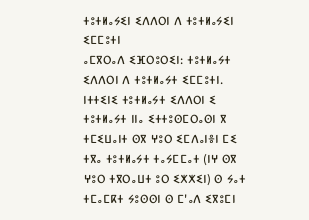ⵜⵓⵜⵍⴰⵢⵉⵏ ⵉⴷⴷⵔⵏ ⴷ ⵜⵓⵜⵍⴰⵢⵉⵏ ⵉⵎⵎⵓⵜⵏ
ⴰⵎⴳⵔⴰⴷ ⵉⴼⵔⵓⵔⵉⵏ: ⵜⵓⵜⵍⴰⵢⵜ ⵉⴷⴷⵔⵏ ⴷ ⵜⵓⵜⵍⴰⵢⵜ ⵉⵎⵎⵓⵜⵏ.
ⵏⵜⵜⵉⵏⵉ ⵜⵓⵜⵍⴰⵢⵜ ⵉⴷⴷⵔⵏ ⵉ ⵜⵓⵜⵍⴰⵢⵜ ⵏⵏⴰ ⵉⵜⵜⵓⵙⵎⵔⴰⵙⵏ ⴳ ⵜⵎⵉⵡⴰⵏⵜ ⵙⴳ ⵖⵓⵔ ⵉⵎⴷⴰⵏⴻⵏ ⵎⵉ ⵜⴳⴰ ⵜⵓⵜⵍⴰⵢⵜ ⵜⴰⵢⵎⵎⴰⵜ (ⵏⵖ ⵙⴳ ⵖⵓⵔ ⵜⴳⵔⴰⵡⵜ ⵓⵔ ⵉⵅⵅⵉⵏ) ⵙ ⵢⴰⵜ ⵜⵎⴰⵎⴽⵜ ⵢⵓⵙⵙⵏ ⵙ ⵎ'ⴰⴷ ⵉⴳⵓⵎⵏ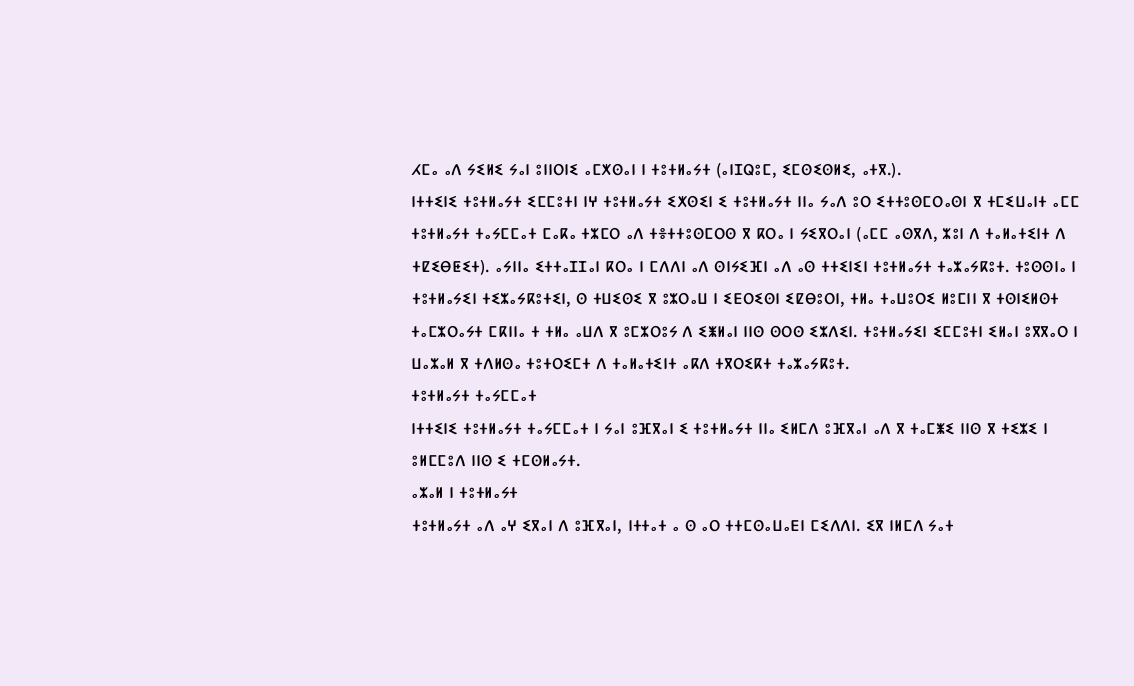ⵃⵎⴰ ⴰⴷ ⵢⵉⵍⵉ ⵢⴰⵏ ⵓⵏⵏⵔⵏⵉ ⴰⵎⵅⵙⴰⵏ ⵏ ⵜⵓⵜⵍⴰⵢⵜ (ⴰⵏⵊⵕⵓⵎ, ⵉⵎⵙⵉⵙⵍⵉ, ⴰⵜⴳ.).
ⵏⵜⵜⵉⵏⵉ ⵜⵓⵜⵍⴰⵢⵜ ⵉⵎⵎⵓⵜⵏ ⵏⵖ ⵜⵓⵜⵍⴰⵢⵜ ⵉⵅⵙⵉⵏ ⵉ ⵜⵓⵜⵍⴰⵢⵜ ⵏⵏⴰ ⵢⴰⴷ ⵓⵔ ⵉⵜⵜⵓⵙⵎⵔⴰⵙⵏ ⴳ ⵜⵎⵉⵡⴰⵏⵜ ⴰⵎⵎ ⵜⵓⵜⵍⴰⵢⵜ ⵜⴰⵢⵎⵎⴰⵜ ⵎⴰⴽⴰ ⵜⵣⵎⵔ ⴰⴷ ⵜⴻⵜⵜⵓⵙⵎⵔⵙ ⴳ ⴽⵔⴰ ⵏ ⵢⵉⴳⵔⴰⵏ (ⴰⵎⵎ ⴰⵙⴳⴷ, ⵣⵓⵏ ⴷ ⵜⴰⵍⴰⵜⵉⵏⵜ ⴷ ⵜⵇⵉⴱⵟⵉⵜ). ⴰⵢⵏⵏⴰ ⵉⵜⵜⴰⵊⵊⴰⵏ ⴽⵔⴰ ⵏ ⵎⴷⴷⵏ ⴰⴷ ⵙⵏⵢⵉⴼⵏ ⴰⴷ ⴰⵙ ⵜⵜⵉⵏⵉⵏ ⵜⵓⵜⵍⴰⵢⵜ ⵜⴰⵣⴰⵢⴽⵓⵜ. ⵜⵓⵙⵙⵏⴰ ⵏ ⵜⵓⵜⵍⴰⵢⵉⵏ ⵜⵉⵣⴰⵢⴽⵓⵜⵉⵏ, ⵙ ⵜⵡⵉⵙⵉ ⴳ ⵓⵣⵔⴰⵡ ⵏ ⵉⴹⵔⵉⵙⵏ ⵉⵇⴱⵓⵔⵏ, ⵜⵍⴰ ⵜⴰⵡⵓⵔⵉ ⵍⵓⵎⵏⵏ ⴳ ⵜⵙⵏⵉⵍⵙⵜ ⵜⴰⵎⵣⵔⴰⵢⵜ ⵎⴽⵏⵏⴰ ⵜ ⵜⵍⴰ ⴰⵡⴷ ⴳ ⵓⵎⵣⵔⵓⵢ ⴷ ⵉⵥⵍⴰⵏ ⵏⵏⵙ ⵙⵔⵙ ⵉⵣⴷⵉⵏ. ⵜⵓⵜⵍⴰⵢⵉⵏ ⵉⵎⵎⵓⵜⵏ ⵉⵍⴰⵏ ⵓⴳⴳⴰⵔ ⵏ ⵡⴰⵣⴰⵍ ⴳ ⵜⴷⵍⵙⴰ ⵜⵓⵜⵔⵉⵎⵜ ⴷ ⵜⴰⵍⴰⵜⵉⵏⵜ ⴰⴽⴷ ⵜⴳⵔⵉⴽⵜ ⵜⴰⵣⴰⵢⴽⵓⵜ.
ⵜⵓⵜⵍⴰⵢⵜ ⵜⴰⵢⵎⵎⴰⵜ
ⵏⵜⵜⵉⵏⵉ ⵜⵓⵜⵍⴰⵢⵜ ⵜⴰⵢⵎⵎⴰⵜ ⵏ ⵢⴰⵏ ⵓⴼⴳⴰⵏ ⵉ ⵜⵓⵜⵍⴰⵢⵜ ⵏⵏⴰ ⵉⵍⵎⴷ ⵓⴼⴳⴰⵏ ⴰⴷ ⴳ ⵜⴰⵎⵥⵉ ⵏⵏⵙ ⴳ ⵜⵉⵣⵉ ⵏ ⵓⵍⵎⵎⵓⴷ ⵏⵏⵙ ⵉ ⵜⵎⵙⵍⴰⵢⵜ.
ⴰⵣⴰⵍ ⵏ ⵜⵓⵜⵍⴰⵢⵜ
ⵜⵓⵜⵍⴰⵢⵜ ⴰⴷ ⴰⵖ ⵉⴳⴰⵏ ⴷ ⵓⴼⴳⴰⵏ, ⵏⵜⵜⴰⵜ ⴰ ⵙ ⴰⵔ ⵜⵜⵎⵙⴰⵡⴰⴹⵏ ⵎⵉⴷⴷⵏ. ⵉⴳ ⵏⵍⵎⴷ ⵢⴰⵜ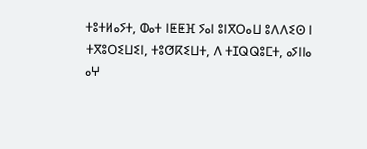ⵜⵓⵜⵍⴰⵢⵜ, ⵀⴰⵜ ⵏⵟⵟⴼ ⵢⴰⵏ ⵓⵏⴳⵔⴰⵡ ⵓⴷⴷⵉⵙ ⵏ ⵜⴳⵓⵔⵉⵡⵉⵏ, ⵜⵓⵚⴽⵉⵡⵜ, ⴷ ⵜⵊⵕⵕⵓⵎⵜ, ⴰⵢⵏⵏⴰ ⴰⵖ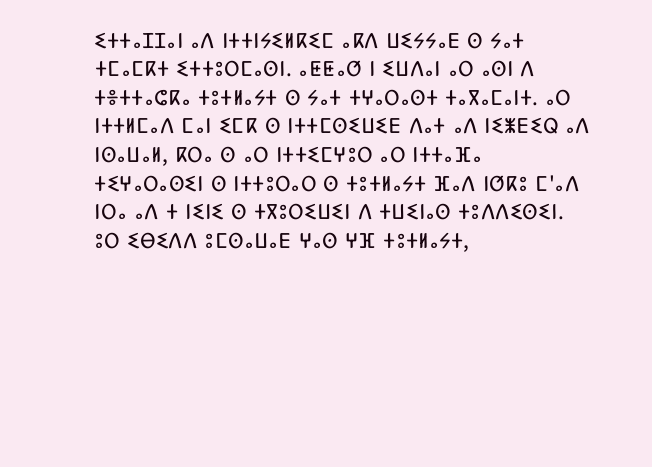ⵉⵜⵜⴰⵊⵊⴰⵏ ⴰⴷ ⵏⵜⵜⵏⵢⵉⵍⴽⵉⵎ ⴰⴽⴷ ⵡⵉⵢⵢⴰⴹ ⵙ ⵢⴰⵜ ⵜⵎⴰⵎⴽⵜ ⵉⵜⵜⵓⵔⵎⴰⵙⵏ. ⴰⵟⵟⴰⵚ ⵏ ⵉⵡⴷⴰⵏ ⴰⵔ ⴰⵙⵏ ⴷ ⵜⴻⵜⵜⴰⵛⴽⴰ ⵜⵓⵜⵍⴰⵢⵜ ⵙ ⵢⴰⵜ ⵜⵖⴰⵔⴰⵙⵜ ⵜⴰⴳⴰⵎⴰⵏⵜ. ⴰⵔ ⵏⵜⵜⵍⵎⴰⴷ ⵎⴰⵏ ⵉⵎⴽ ⵙ ⵏⵜⵜⵎⵙⵉⵡⵉⴹ ⴷⴰⵜ ⴰⴷ ⵏⵉⵥⴹⵉⵕ ⴰⴷ ⵏⵙⴰⵡⴰⵍ, ⴽⵔⴰ ⵙ ⴰⵔ ⵏⵜⵜⵉⵎⵖⵓⵔ ⴰⵔ ⵏⵜⵜⴰⴼⴰ ⵜⵉⵖⴰⵔⴰⵙⵉⵏ ⵙ ⵏⵜⵜⵓⵔⴰⵔ ⵙ ⵜⵓⵜⵍⴰⵢⵜ ⴼⴰⴷ ⵏⵚⴽⵓ ⵎ'ⴰⴷ ⵏⵔⴰ ⴰⴷ ⵜ ⵏⵉⵏⵉ ⵙ ⵜⴳⵓⵔⵉⵡⵉⵏ ⴷ ⵜⵡⵉⵏⴰⵙ ⵜⵓⴷⴷⵉⵙⵉⵏ. ⵓⵔ ⵉⴱⵉⴷⴷ ⵓⵎⵙⴰⵡⴰⴹ ⵖⴰⵙ ⵖⴼ ⵜⵓⵜⵍⴰⵢⵜ,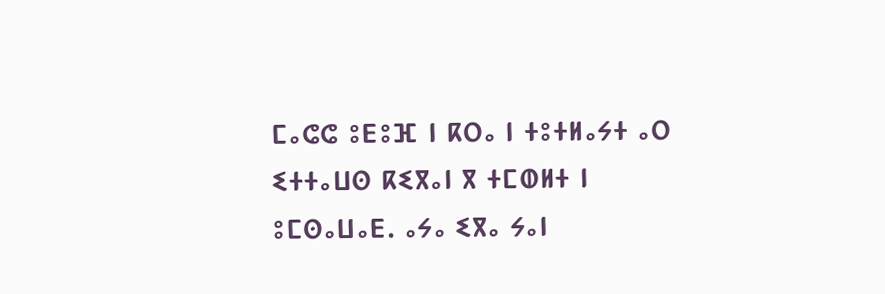ⵎⴰⵛⵛ ⵓⴹⵓⴼ ⵏ ⴽⵔⴰ ⵏ ⵜⵓⵜⵍⴰⵢⵜ ⴰⵔ ⵉⵜⵜⴰⵡⵙ ⴽⵉⴳⴰⵏ ⴳ ⵜⵎⵀⵍⵜ ⵏ ⵓⵎⵙⴰⵡⴰⴹ. ⴰⵢⴰ ⵉⴳⴰ ⵢⴰⵏ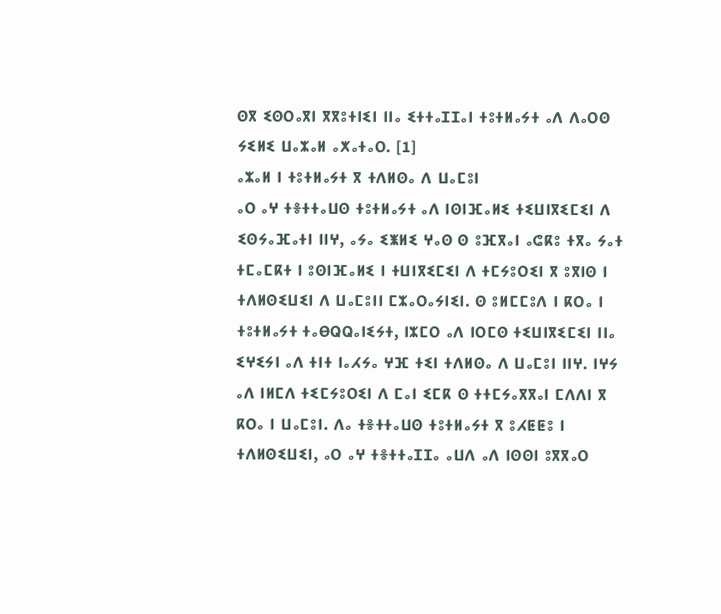ⵙⴳ ⵉⵙⵔⴰⴳⵏ ⴳⴳⵓⵜⵏⵉⵏ ⵏⵏⴰ ⵉⵜⵜⴰⵊⵊⴰⵏ ⵜⵓⵜⵍⴰⵢⵜ ⴰⴷ ⴷⴰⵔⵙ ⵢⵉⵍⵉ ⵡⴰⵣⴰⵍ ⴰⵅⴰⵜⴰⵔ. [1]
ⴰⵣⴰⵍ ⵏ ⵜⵓⵜⵍⴰⵢⵜ ⴳ ⵜⴷⵍⵙⴰ ⴷ ⵡⴰⵎⵓⵏ
ⴰⵔ ⴰⵖ ⵜⴻⵜⵜⴰⵡⵙ ⵜⵓⵜⵍⴰⵢⵜ ⴰⴷ ⵏⵙⵏⴼⴰⵍⵉ ⵜⵉⵡⵏⴳⵉⵎⵉⵏ ⴷ ⵉⵙⵢⴰⴼⴰⵜⵏ ⵏⵏⵖ, ⴰⵢⴰ ⵉⵥⵍⵉ ⵖⴰⵙ ⵙ ⵓⴼⴳⴰⵏ ⴰⵛⴽⵓ ⵜⴳⴰ ⵢⴰⵜ ⵜⵎⴰⵎⴽⵜ ⵏ ⵓⵙⵏⴼⴰⵍⵉ ⵏ ⵜⵡⵏⴳⵉⵎⵉⵏ ⴷ ⵜⵎⵢⵓⵔⵉⵏ ⴳ ⵓⴳⵏⵙ ⵏ ⵜⴷⵍⵙⵉⵡⵉⵏ ⴷ ⵡⴰⵎⵓⵏⵏ ⵎⵣⴰⵔⴰⵢⵏⵉⵏ. ⵙ ⵓⵍⵎⵎⵓⴷ ⵏ ⴽⵔⴰ ⵏ ⵜⵓⵜⵍⴰⵢⵜ ⵜⴰⴱⵕⵕⴰⵏⵉⵢⵜ, ⵏⵣⵎⵔ ⴰⴷ ⵏⵔⵎⵙ ⵜⵉⵡⵏⴳⵉⵎⵉⵏ ⵏⵏⴰ ⵉⵖⵉⵢⵏ ⴰⴷ ⵜⵏⵜ ⵏⴰⵃⵢⴰ ⵖⴼ ⵜⵉⵏ ⵜⴷⵍⵙⴰ ⴷ ⵡⴰⵎⵓⵏ ⵏⵏⵖ. ⵏⵖⵢ ⴰⴷ ⵏⵍⵎⴷ ⵜⵉⵎⵢⵓⵔⵉⵏ ⴷ ⵎⴰⵏ ⵉⵎⴽ ⵙ ⵜⵜⵎⵢⴰⴳⴳⴰⵏ ⵎⴷⴷⵏ ⴳ ⴽⵔⴰ ⵏ ⵡⴰⵎⵓⵏ. ⴷⴰ ⵜⴻⵜⵜⴰⵡⵙ ⵜⵓⵜⵍⴰⵢⵜ ⴳ ⵓⵃⵟⵟⵓ ⵏ ⵜⴷⵍⵙⵉⵡⵉⵏ, ⴰⵔ ⴰⵖ ⵜⴻⵜⵜⴰⵊⵊⴰ ⴰⵡⴷ ⴰⴷ ⵏⵙⵙⵏ ⵓⴳⴳⴰⵔ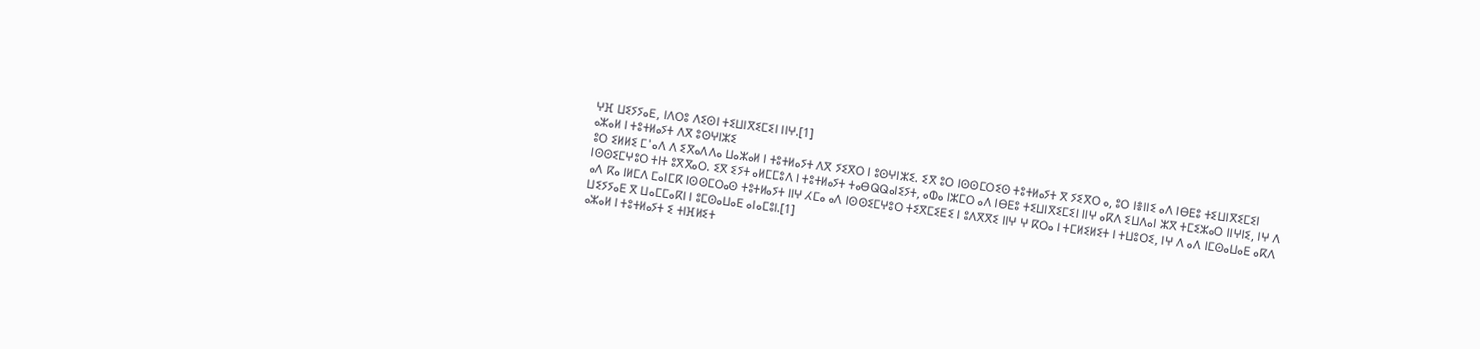ⵖⴼ ⵡⵉⵢⵢⴰⴹ, ⵏⴷⵔⵓ ⴷⵉⵙⵏ ⵜⵉⵡⵏⴳⵉⵎⵉⵏ ⵏⵏⵖ.[1]
ⴰⵣⴰⵍ ⵏ ⵜⵓⵜⵍⴰⵢⵜ ⴷⴳ ⵓⵙⵖⵏⵣⵉ
ⵓⵔ ⵉⵍⵍⵉ ⵎ'ⴰⴷ ⴷ ⵉⴳⴰⴷⴷⴰ ⵡⴰⵣⴰⵍ ⵏ ⵜⵓⵜⵍⴰⵢⵜ ⴷⴳ ⵢⵉⴳⵔ ⵏ ⵓⵙⵖⵏⵣⵉ. ⵉⴳ ⵓⵔ ⵏⵙⵙⵎⵔⵉⵙ ⵜⵓⵜⵍⴰⵢⵜ ⴳ ⵢⵉⴳⵔ ⴰ, ⵓⵔ ⵏⴻⵏⵏⵉ ⴰⴷ ⵏⴱⴹⵓ ⵜⵉⵡⵏⴳⵉⵎⵉⵏ ⵏⵙⵙⵉⵎⵖⵓⵔ ⵜⵏⵜ ⵓⴳⴳⴰⵔ. ⵉⴳ ⵉⵢⵜ ⴰⵍⵎⵎⵓⴷ ⵏ ⵜⵓⵜⵍⴰⵢⵜ ⵜⴰⴱⵕⵕⴰⵏⵉⵢⵜ, ⴰⵀⴰ ⵏⵣⵎⵔ ⴰⴷ ⵏⴱⴹⵓ ⵜⵉⵡⵏⴳⵉⵎⵉⵏ ⵏⵏⵖ ⴰⴽⴷ ⵉⵡⴷⴰⵏ ⵣⴳ ⵜⵎⵉⵣⴰⵔ ⵏⵏⵖⵏⵉ, ⵏⵖ ⴷ ⴰⴷ ⴽⴰ ⵏⵍⵎⴷ ⵎⴰⵏⵎⴽ ⵏⵙⵙⵎⵔⴰⵙ ⵜⵓⵜⵍⴰⵢⵜ ⵏⵏⵖ ⵃⵎⴰ ⴰⴷ ⵏⵙⵙⵉⵎⵖⵓⵔ ⵜⵉⴳⵎⵉⴹⵉ ⵏ ⵓⴷⴳⴳⵉ ⵏⵏⵖ ⵖ ⴽⵔⴰ ⵏ ⵜⵎⵍⵉⵍⵉⵜ ⵏ ⵜⵡⵓⵔⵉ, ⵏⵖ ⴷ ⴰⴷ ⵏⵎⵙⴰⵡⴰⴹ ⴰⴽⴷ ⵡⵉⵢⵢⴰⴹ ⴳ ⵡⴰⵎⵎⴰⴽⵏ ⵏ ⵓⵎⵙⴰⵡⴰⴹ ⴰⵏⴰⵎⵓⵏ.[1]
ⴰⵣⴰⵍ ⵏ ⵜⵓⵜⵍⴰⵢⵜ ⵉ ⵜⵏⴼⵍⵉⵜ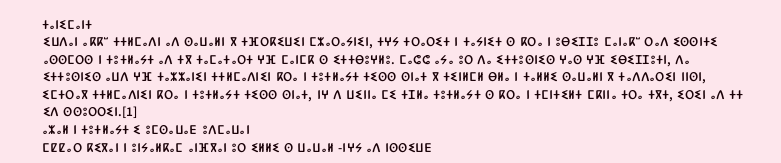ⵜⴰⵏⵉⵎⴰⵏⵜ
ⵉⵡⴷⴰⵏ ⴰⴽⴽⵯ ⵜⵜⵍⵎⴰⴷⵏ ⴰⴷ ⵙⴰⵡⴰⵍⵏ ⴳ ⵜⴼⵔⴽⵉⵡⵉⵏ ⵎⵣⴰⵔⴰⵢⵏⵉⵏ, ⵜⵖⵢ ⵜⵔⴰⵔⵉⵜ ⵏ ⵜⴰⵢⵏⵉⵜ ⵙ ⴽⵔⴰ ⵏ ⵓⴱⵉⵊⵊⵓ ⵎⴰⵏⴰⴽⵯ ⵔⴰⴷ ⵉⵙⵙⵏⵜⵉ ⴰⵙⵙⵎⵔⵙ ⵏ ⵜⵓⵜⵍⴰⵢⵜ ⴰⴷ ⵜⴳ ⵜⴰⵎⴰⵜⴰⵔⵜ ⵖⴼ ⵎⴰⵏⵎⴽ ⵙ ⵉⵜⵜⴱⵓⵖⵍⵓ. ⵎⴰⵛⵛ ⴰⵢⴰ ⵓⵔ ⴷⴰ ⵉⵜⵜⵓⵙⵏⵉⵙ ⵖⴰⵙ ⵖⴼ ⵉⴱⵉⵊⵊⵓⵜⵏ, ⴷⴰ ⵉⵜⵜⵓⵙⵏⵉⵙ ⴰⵡⴷ ⵖⴼ ⵜⴰⵣⵣⴰⵏⵉⵏ ⵜⵜⵍⵎⴰⴷⵏⵉⵏ ⴽⵔⴰ ⵏ ⵜⵓⵜⵍⴰⵢⵜ ⵜⵉⵙⵙ ⵙⵏⴰⵜ ⴳ ⵜⵉⵏⵍⵎⵍ ⴱⵍⴰ ⵏ ⵜⴰⵍⵍⵉ ⵙⴰⵡⴰⵍⵏ ⴳ ⵜⴰⴷⴷⴰⵔⵉⵏ ⵏⵏⵙⵏ, ⵉⵎⵜⵔⴰⴳ ⵜⵜⵍⵎⴰⴷⵏⵉⵏ ⴽⵔⴰ ⵏ ⵜⵓⵜⵍⴰⵢⵜ ⵜⵉⵙⵙ ⵙⵏⴰⵜ, ⵏⵖ ⴷ ⵡⵉⵏⵏⴰ ⵎⵉ ⵜⵊⵍⴰ ⵜⵓⵜⵍⴰⵢⵜ ⵙ ⴽⵔⴰ ⵏ ⵜⵎⵏⵜⵉⵍⵜ ⵎⴽⵏⵏⴰ ⵜⵔⴰ ⵜⴳⵜ, ⵉⵔⵉⵏ ⴰⴷ ⵜⵜ ⵉⴷ ⵙⵙⵓⵔⵔⵉⵏ.[1]
ⴰⵣⴰⵍ ⵏ ⵜⵓⵜⵍⴰⵢⵜ ⵉ ⵓⵎⵙⴰⵡⴰⴹ ⵓⴷⵎⴰⵡⴰⵏ
ⵎⵇⵇⴰⵔ ⴽⵉⴳⴰⵏ ⵏ ⵓⵏⵢⴰⵍⴽⴰⵎ ⴰⵏⴼⴳⴰⵏ ⵓⵔ ⵉⵍⵍⵉ ⵙ ⵡⴰⵡⴰⵍ -ⵏⵖⵢ ⴰⴷ ⵏⵙⵙⵉⵡⴹ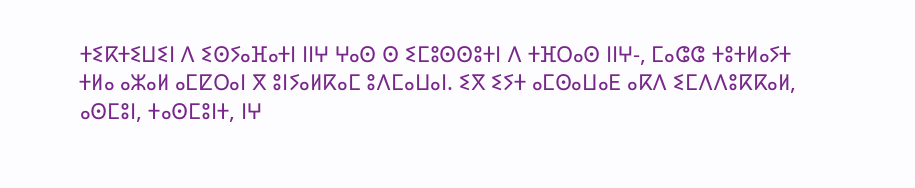ⵜⵉⴽⵜⵉⵡⵉⵏ ⴷ ⵉⵙⵢⴰⴼⴰⵜⵏ ⵏⵏⵖ ⵖⴰⵙ ⵙ ⵉⵎⵓⵙⵙⵓⵜⵏ ⴷ ⵜⴼⵔⴰⵙ ⵏⵏⵖ-, ⵎⴰⵛⵛ ⵜⵓⵜⵍⴰⵢⵜ ⵜⵍⴰ ⴰⵣⴰⵍ ⴰⵎⵇⵔⴰⵏ ⴳ ⵓⵏⵢⴰⵍⴽⴰⵎ ⵓⴷⵎⴰⵡⴰⵏ. ⵉⴳ ⵉⵢⵜ ⴰⵎⵙⴰⵡⴰⴹ ⴰⴽⴷ ⵉⵎⴷⴷⵓⴽⴽⴰⵍ, ⴰⵙⵎⵓⵏ, ⵜⴰⵙⵎⵓⵏⵜ, ⵏⵖ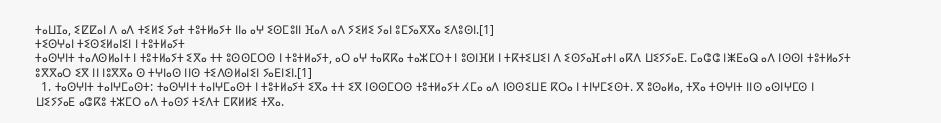ⵜⴰⵡⵊⴰ, ⵉⵇⵇⴰⵏ ⴷ ⴰⴷ ⵜⵉⵍⵉ ⵢⴰⵜ ⵜⵓⵜⵍⴰⵢⵜ ⵏⵏⴰ ⴰⵖ ⵉⵙⵎⵓⵏⵏ ⴼⴰⴷ ⴰⴷ ⵢⵉⵍⵉ ⵢⴰⵏ ⵓⵎⵢⴰⴳⴳⴰ ⵉⴷⵓⵙⵏ.[1]
ⵜⵉⵙⵖⴰⵏ ⵜⵉⵙⵉⵍⴰⵏⵉⵏ ⵏ ⵜⵓⵜⵍⴰⵢⵜ
ⵜⴰⵙⵖⵏⵜ ⵜⴰⴷⵙⵍⴰⵏⵜ ⵏ ⵜⵓⵜⵍⴰⵢⵜ ⵉⴳⴰ ⵜⵜ ⵓⵙⵙⵎⵔⵙ ⵏ ⵜⵓⵜⵍⴰⵢⵜ, ⴰⵔ ⴰⵖ ⵜⴰⴽⴽⴰ ⵜⴰⵣⵎⵔⵜ ⵏ ⵓⵙⵏⴼⵍ ⵏ ⵜⴽⵜⵉⵡⵉⵏ ⴷ ⵉⵙⵢⴰⴼⴰⵜⵏ ⴰⴽⴷ ⵡⵉⵢⵢⴰⴹ. ⵎⴰⵛⵛ ⵏⵥⴹⴰⵕ ⴰⴷ ⵏⵙⵙⵏ ⵜⵓⵜⵍⴰⵢⵜ ⵓⴳⴳⴰⵔ ⵉⴳ ⵏⵏ ⵏⵓⴳⴳⴰ ⵙ ⵜⵖⵏⴰⵙ ⵏⵏⵙ ⵜⵉⴷⵙⵍⴰⵏⵉⵏ ⵢⴰⴹⵏⵉⵏ.[1]
  1. ⵜⴰⵙⵖⵏⵜ ⵜⴰⵏⵖⵎⴰⵙⵜ: ⵜⴰⵙⵖⵏⵜ ⵜⴰⵏⵖⵎⴰⵙⵜ ⵏ ⵜⵓⵜⵍⴰⵢⵜ ⵉⴳⴰ ⵜⵜ ⵉⴳ ⵏⵙⵙⵎⵔⵙ ⵜⵓⵜⵍⴰⵢⵜ ⵃⵎⴰ ⴰⴷ ⵏⵙⵙⵉⵡⴹ ⴽⵔⴰ ⵏ ⵜⵏⵖⵎⵉⵙⵜ. ⴳ ⵓⵙⴰⵍⴰ, ⵜⴳⴰ ⵜⵙⵖⵏⵜ ⵏⵏⵙ ⴰⵙⵏⵖⵎⵙ ⵏ ⵡⵉⵢⵢⴰⴹ ⴰⵛⴽⵓ ⵜⵣⵎⵔ ⴰⴷ ⵜⴰⵙⵢ ⵜⵉⴷⵜ ⵎⴽⵍⵍⵉ ⵜⴳⴰ.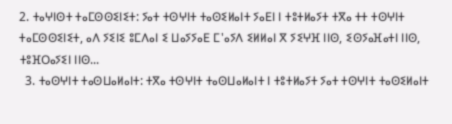2. ⵜⴰⵖⵏⵙⵜ ⵜⴰⵎⵙⵙⵉⵏⵉⵜ: ⵢⴰⵜ ⵜⵙⵖⵏⵜ ⵜⴰⵙⵉⵍⴰⵏⵜ ⵢⴰⴹⵏ ⵏ ⵜⵓⵜⵍⴰⵢⵜ ⵜⴳⴰ ⵜⵜ ⵜⵙⵖⵏⵜ ⵜⴰⵎⵙⵙⵉⵏⵉⵜ, ⴰⴷ ⵢⵉⵏⵉ ⵓⵎⴷⴰⵏ ⵉ ⵡⴰⵢⵢⴰⴹ ⵎ'ⴰⵢⴷ ⵉⵍⵍⴰⵏ ⴳ ⵢⵉⵖⴼ ⵏⵏⵙ, ⵉⵙⵢⴰⴼⴰⵜⵏ ⵏⵏⵙ, ⵜⵓⴼⵔⴰⵢⵉⵏ ⵏⵏⵙ...
  3. ⵜⴰⵙⵖⵏⵜ ⵜⴰⵙⵡⴰⵍⴰⵏⵜ: ⵜⴳⴰ ⵜⵙⵖⵏⵜ ⵜⴰⵙⵡⴰⵍⴰⵏⵜ ⵏ ⵜⵓⵜⵍⴰⵢⵜ ⵢⴰⵜ ⵜⵙⵖⵏⵜ ⵜⴰⵙⵉⵍⴰⵏⵜ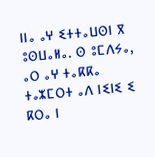ⵏⵏⴰ ⴰⵖ ⵉⵜⵜⴰⵡⵙⵏ ⴳ ⵓⵙⵡⴰⵍⴰ. ⵙ ⵓⵎⴷⵢⴰ, ⴰⵔ ⴰⵖ ⵜⴰⴽⴽⴰ ⵜⴰⵣⵎⵔⵜ ⴰⴷ ⵏⵉⵏⵉ ⵉ ⴽⵔⴰ ⵏ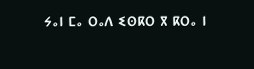ⵢⴰⵏ ⵎⴰ ⵔⴰⴷ ⵉⵙⴽⵔ ⴳ ⴽⵔⴰ ⵏ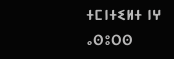ⵜⵎⵏⵜⵉⵍⵜ ⵏⵖ ⴰⵙⵓⵔⵙ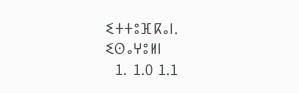ⵉⵜⵜⵓⴼⴽⴰⵏ.
ⵉⵙⴰⵖⵓⵍⵏ
  1. 1.0 1.1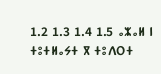1.2 1.3 1.4 1.5 ⴰⵣⴰⵍ ⵏ ⵜⵓⵜⵍⴰⵢⵜ ⴳ ⵜⵓⴷⵔⵜ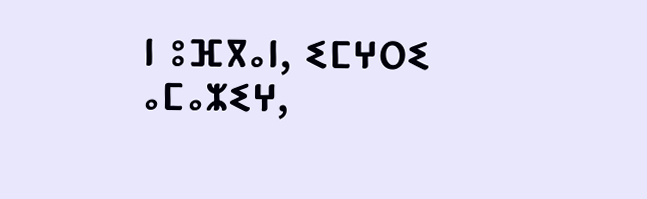ⵏ ⵓⴼⴳⴰⵏ, ⵉⵎⵖⵔⵉ ⴰⵎⴰⵣⵉⵖ,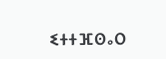ⵉⵜⵜⴼⵙⴰⵔ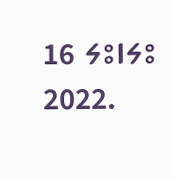16 ⵢⵓⵏⵢⵓ 2022.